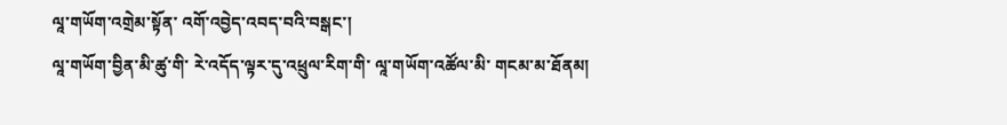ལཱ་གཡོག་འགྲེམ་སྟོན་ འགོ་འབྱེད་འབད་བའི་བསྒང་།
ལཱ་གཡོག་བྱིན་མི་ཚུ་གི་ རེ་འདོད་ལྟར་དུ་འཕྲུལ་རིག་གི་ ལཱ་གཡོག་འཚོལ་མི་ གངམ་མ་ཐོནམ།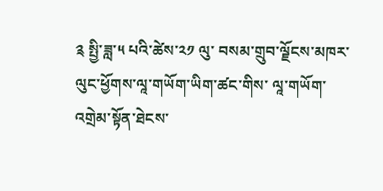༉ སྤྱི་ཟླ་༥ པའི་ཚེས་༢༡ ལུ་ བསམ་གྲུབ་ལྗོངས་མཁར་ ལུང་ཕྱོགས་ལཱ་གཡོག་ཡིག་ཚང་གིས་ ལཱ་གཡོག་འགྲེམ་སྟོན་ཐེངས་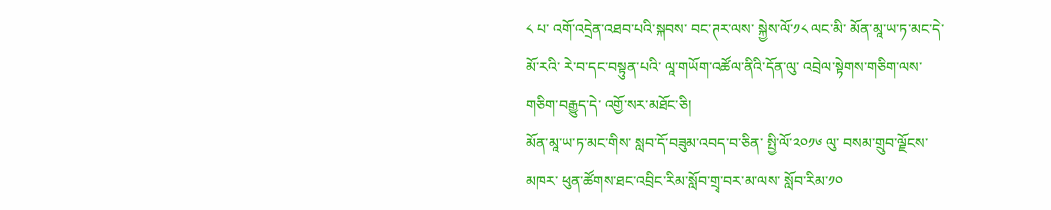༨ པ་ འགོ་འདྲེན་འཐབ་པའི་སྐབས་ བང་ཊར་ལས་ སྐྱེས་ལོ་༡༨ ལང་མི་ མོན་མཱ་ཡ་ཏ་མང་དེ་ མོ་རའི་ རེ་བ་དང་བསྟུན་པའི་ ལཱ་གཡོག་འཚོལ་ནིའི་དོན་ལུ་ འབྲེལ་སྟེགས་གཅིག་ལས་གཅིག་བརྒྱུད་དེ་ འགྱོ་སར་མཐོང་ཅི།
མོན་མཱ་ཡ་ཏ་མང་གིས་ སླབ་དོ་བཟུམ་འབད་བ་ཅིན་ སྤྱི་ལོ་༢༠༡༦ ལུ་ བསམ་གྲུབ་ལྗོངས་མཁར་ ཕུན་ཚོགས་ཐང་འབྲིང་རིམ་སློབ་གྲྭ་བར་མ་ལས་ སློབ་རིམ་༡༠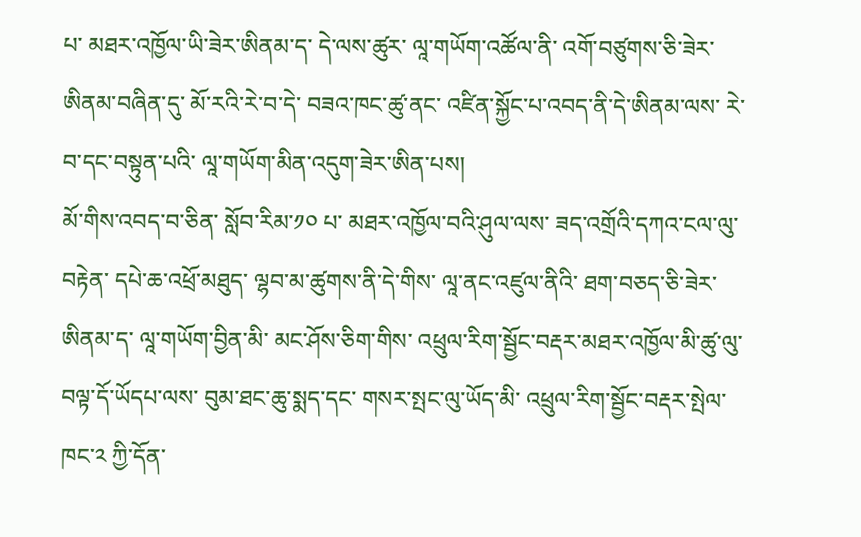པ་ མཐར་འཁྱོལ་ཡི་ཟེར་ཨིནམ་ད་ དེ་ལས་ཚུར་ ལཱ་གཡོག་འཚོལ་ནི་ འགོ་བཙུགས་ཅི་ཟེར་ ཨིནམ་བཞིན་དུ་ མོ་རའི་རེ་བ་དེ་ བཟའ་ཁང་ཚུ་ནང་ འཛིན་སྐྱོང་པ་འབད་ནི་དེ་ཨིནམ་ལས་ རེ་བ་དང་བསྟུན་པའི་ ལཱ་གཡོག་མིན་འདུག་ཟེར་ཨིན་པས།
མོ་གིས་འབད་བ་ཅིན་ སློབ་རིམ་༡༠ པ་ མཐར་འཁྱོལ་བའི་ཤུལ་ལས་ ཟད་འགྲོའི་དཀའ་ངལ་ལུ་བརྟེན་ དཔེ་ཆ་འཕྲོ་མཐུད་ ལྷབ་མ་ཚུགས་ནི་དེ་གིས་ ལཱ་ནང་འཛུལ་ནིའི་ ཐག་བཅད་ཅི་ཟེར་ཨིནམ་ད་ ལཱ་གཡོག་བྱིན་མི་ མང་ཤོས་ཅིག་གིས་ འཕྲུལ་རིག་སྦྱོང་བརྡར་མཐར་འཁྱོལ་མི་ཚུ་ལུ་ བལྟ་དོ་ཡོདཔ་ལས་ བུམ་ཐང་ཆུ་སྨད་དང་ གསར་སྤང་ལུ་ཡོད་མི་ འཕྲུལ་རིག་སྦྱོང་བརྡར་སྤེལ་ཁང་༢ ཀྱི་དོན་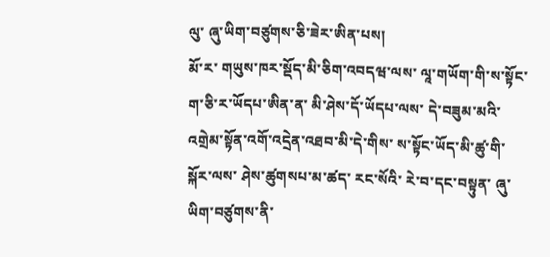ལུ་ ཞུ་ཡིག་བཙུགས་ཅི་ཟེར་ཨིན་པས།
མོ་ར་ གཡུས་ཁར་སྡོད་མི་ཅིག་འབདཝ་ལས་ ལཱ་གཡོག་གི་ས་སྟོང་ ག་ཅི་ར་ཡོདཔ་ཨིན་ན་ མི་ཤེས་དོ་ཡོདཔ་ལས་ དེ་བཟུམ་མའི་ འགྲེམ་སྟོན་འགོ་འདྲེན་འཐབ་མི་དེ་གིས་ ས་སྟོང་ཡོད་མི་ཚུ་གི་སྐོར་ལས་ ཤེས་ཚུགསཔ་མ་ཚད་ རང་སོའི་ རེ་བ་དང་བསྟུན་ ཞུ་ཡིག་བཙུགས་ནི་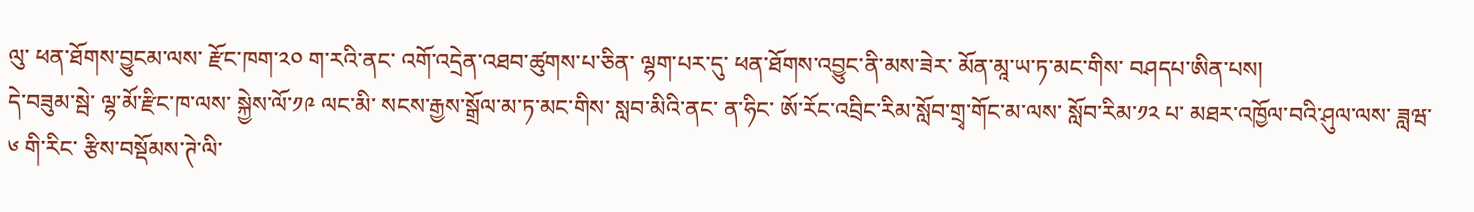ལུ་ ཕན་ཐོགས་བྱུངམ་ལས་ རྫོང་ཁག་༢༠ ག་རའི་ནང་ འགོ་འདྲེན་འཐབ་ཚུགས་པ་ཅིན་ ལྷག་པར་དུ་ ཕན་ཐོགས་འབྱུང་ནི་མས་ཟེར་ མོན་མཱ་ཡ་ཏ་མང་གིས་ བཤདཔ་ཨིན་པས།
དེ་བཟུམ་སྦེ་ ལྷ་མོ་རྫིང་ཁ་ལས་ སྐྱེས་ལོ་༡༩ ལང་མི་ སངས་རྒྱས་སྒྲོལ་མ་ཏ་མང་གིས་ སླབ་མིའི་ནང་ ན་ཧིང་ ཨོ་རོང་འབྲིང་རིམ་སློབ་གྲྭ་གོང་མ་ལས་ སློབ་རིམ་༡༢ པ་ མཐར་འཁྱོལ་བའི་ཤུལ་ལས་ ཟླཝ་༦ གི་རིང་ རྩིས་བསྡོམས་ཊེ་ལི་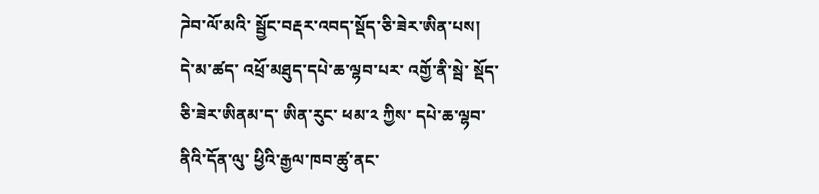ཌེབ་ལོ་མའི་ སྦྱོང་བརྡར་འབད་སྡོད་ཅི་ཟེར་ཨིན་པས།
དེ་མ་ཚད་ འཕྲོ་མཐུད་དཔེ་ཆ་ལྷབ་པར་ འགྱོ་ནི་སྦེ་ སྡོད་ཅི་ཟེར་ཨིནམ་ད་ ཨིན་རུང་ ཕམ་༢ ཀྱིས་ དཔེ་ཆ་ལྷབ་ནིའི་དོན་ལུ་ ཕྱིའི་རྒྱལ་ཁབ་ཚུ་ནང་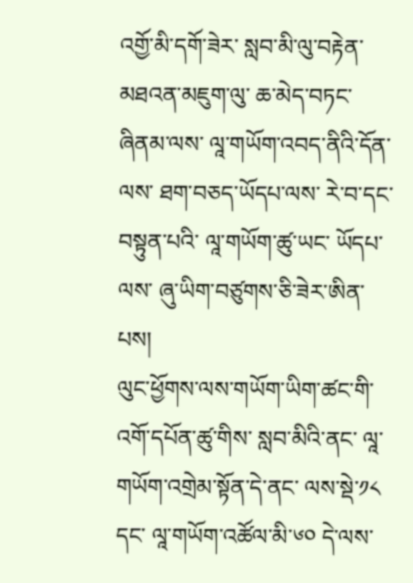འགྱོ་མི་དགོ་ཟེར་ སླབ་མི་ལུ་བརྟེན་ མཐའན་མཇུག་ལུ་ ཆ་མེད་བཏང་ཞིནམ་ལས་ ལཱ་གཡོག་འབད་ནིའི་དོན་ལས་ ཐག་བཅད་ཡོདཔ་ལས་ རེ་བ་དང་བསྟུན་པའི་ ལཱ་གཡོག་ཚུ་ཡང་ ཡོདཔ་ལས་ ཞུ་ཡིག་བཙུགས་ཅི་ཟེར་ཨིན་པས།
ལུང་ཕྱོགས་ལས་གཡོག་ཡིག་ཚང་གི་ འགོ་དཔོན་ཚུ་གིས་ སླབ་མིའི་ནང་ ལཱ་གཡོག་འགྲེམ་སྟོན་དེ་ནང་ ལས་སྡེ་༡༨ དང་ ལཱ་གཡོག་འཚོལ་མི་༦༠ དེ་ལས་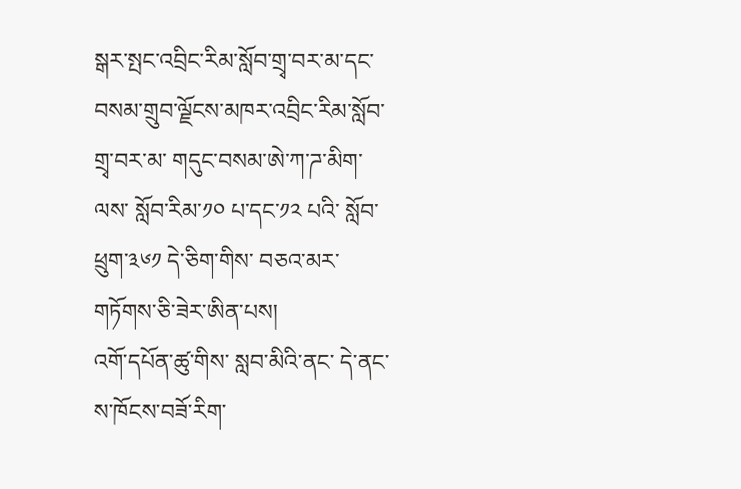སྒར་སྤང་འབྲིང་རིམ་སློབ་གྲྭ་བར་མ་དང་ བསམ་གྲུབ་ལྗོངས་མཁར་འབྲིང་རིམ་སློབ་གྲྭ་བར་མ་ གདུང་བསམ་ཨེ་ཀ་ཌ་མིག་ལས་ སློབ་རིམ་༡༠ པ་དང་༡༢ པའི་ སློབ་ཕྲུག་༣༦༡ དེ་ཅིག་གིས་ བཅའ་མར་གཏོགས་ཅི་ཟེར་ཨིན་པས།
འགོ་དཔོན་ཚུ་གིས་ སླབ་མིའི་ནང་ དེ་ནང་ ས་ཁོངས་བཟོ་རིག་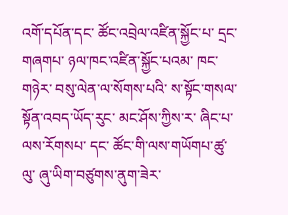འགོ་དཔོན་དང་ ཚོང་འབྲེལ་འཛིན་སྐྱོང་པ་ དྲང་གཞགཔ་ ཉལ་ཁང་འཛིན་སྐྱོང་པའམ་ ཁང་གཉེར་ བསུ་ལེན་ལ་སོགས་པའི་ ས་སྟོང་གསལ་སྟོན་འབད་ཡོད་རུང་ མང་ཤོས་ཀྱིས་ར་ ཞིང་པ་ལས་རོགསཔ་ དང་ ཚོང་གི་ལས་གཡོགཔ་ཚུ་ལུ་ ཞུ་ཡིག་བཙུགས་ནུག་ཟེར་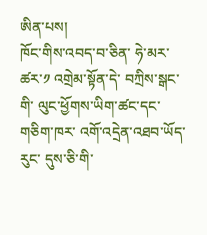ཨིན་པས།
ཁོང་གིས་འབད་བ་ཅིན་ ཧེ་མར་ཚར་༡ འགྲེམ་སྟོན་དེ་ བཀྲིས་སྒང་གི་ ལུང་ཕྱོགས་ཡིག་ཚང་དང་གཅིག་ཁར་ འགོ་འདྲེན་འཐབ་ཡོད་རུང་ དུས་ཅི་གི་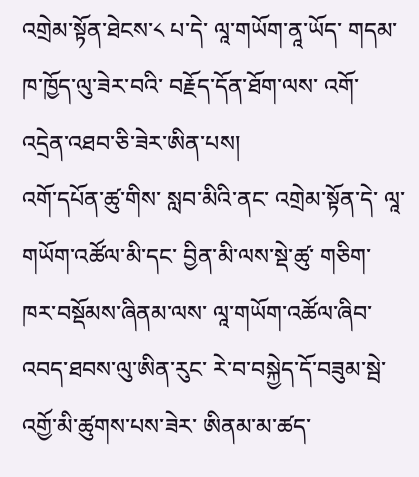འགྲེམ་སྟོན་ཐེངས་༨ པ་དེ་ ལཱ་གཡོག་ནཱ་ཡོད་ གདམ་ཁ་ཁྱོད་ལུ་ཟེར་བའི་ བརྗོད་དོན་ཐོག་ལས་ འགོ་འདྲེན་འཐབ་ཅི་ཟེར་ཨིན་པས།
འགོ་དཔོན་ཚུ་གིས་ སླབ་མིའི་ནང་ འགྲེམ་སྟོན་དེ་ ལཱ་གཡོག་འཚོལ་མི་དང་ བྱིན་མི་ལས་སྡེ་ཚུ་ གཅིག་ཁར་བསྡོམས་ཞིནམ་ལས་ ལཱ་གཡོག་འཚོལ་ཞིབ་འབད་ཐབས་ལུ་ཨིན་རུང་ རེ་བ་བསྐྱེད་དོ་བཟུམ་སྦེ་ འགྱོ་མི་ཚུགས་པས་ཟེར་ ཨིནམ་མ་ཚད་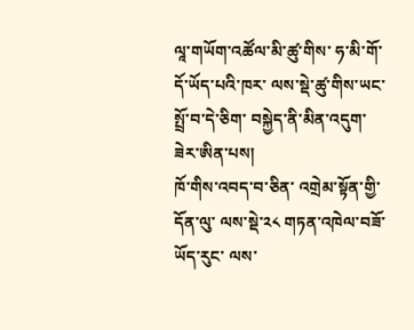ལཱ་གཡོག་འཚོལ་མི་ཚུ་གིས་ ཧ་མི་གོ་དོ་ཡོད་པའི་ཁར་ ལས་སྡེ་ཚུ་གིས་ཡང་ སྤྲོ་བ་དེ་ཅིག་ བསྐྱེད་ནི་མིན་འདུག་ཟེར་ཨིན་པས།
ཁོ་གིས་འབད་བ་ཅིན་ འགྲེམ་སྟོན་གྱི་དོན་ལུ་ ལས་སྡེ་༢༨ གཏན་འཁེལ་བཟོ་ཡོད་རུང་ ལས་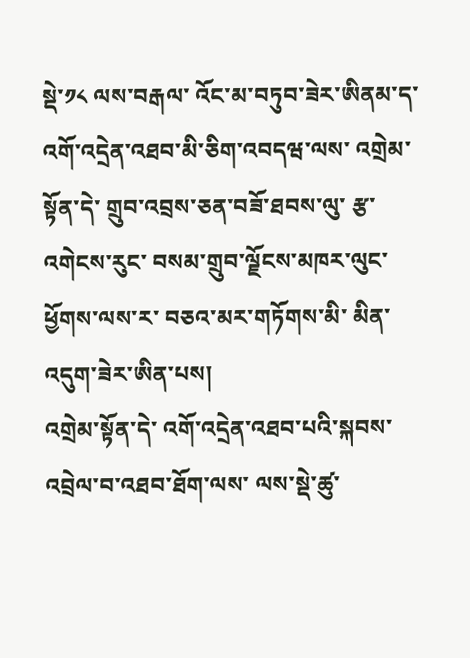སྡེ་༡༨ ལས་བརྒལ་ འོང་མ་བཏུབ་ཟེར་ཨིནམ་ད་ འགོ་འདྲེན་འཐབ་མི་ཅིག་འབདཝ་ལས་ འགྲེམ་སྟོན་དེ་ གྲུབ་འབྲས་ཅན་བཟོ་ཐབས་ལུ་ རྩ་འགེངས་རུང་ བསམ་གྲུབ་ལྗོངས་མཁར་ལུང་ཕྱོགས་ལས་ར་ བཅའ་མར་གཏོགས་མི་ མིན་འདུག་ཟེར་ཨིན་པས།
འགྲེམ་སྟོན་དེ་ འགོ་འདྲེན་འཐབ་པའི་སྐབས་ འབྲེལ་བ་འཐབ་ཐོག་ལས་ ལས་སྡེ་ཚུ་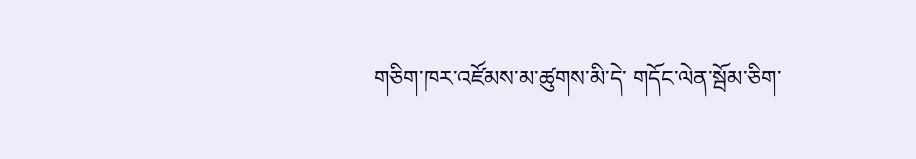གཅིག་ཁར་འཛོམས་མ་ཚུགས་མི་དེ་ གདོང་ལེན་སྦོམ་ཅིག་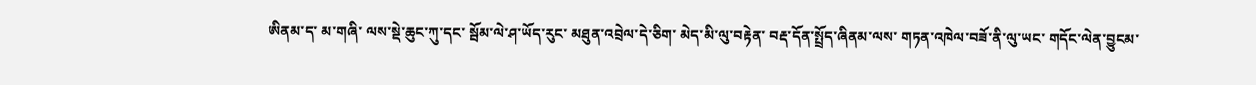ཨིནམ་ད་ མ་གཞི་ ལས་སྡེ་ཆུང་ཀུ་དང་ སྦོམ་ལེ་ཤ་ཡོད་རུང་ མཐུན་འབྲེལ་དེ་ཅིག་ མེད་མི་ལུ་བརྟེན་ བརྡ་དོན་སྤྲོད་ཞིནམ་ལས་ གཏན་འཁེལ་བཟོ་ནི་ལུ་ཡང་ གདོང་ལེན་བྱུངམ་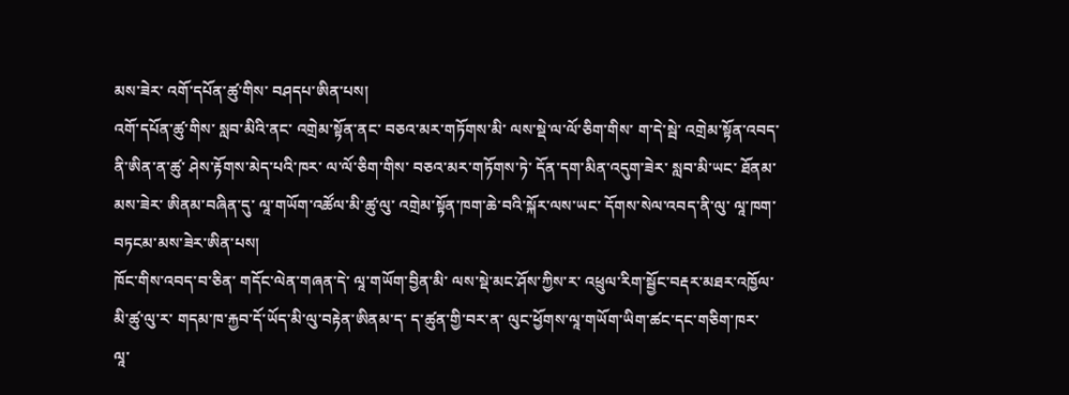མས་ཟེར་ འགོ་དཔོན་ཚུ་གིས་ བཤདཔ་ཨིན་པས།
འགོ་དཔོན་ཚུ་གིས་ སླབ་མིའི་ནང་ འགྲེམ་སྟོན་ནང་ བཅའ་མར་གཏོགས་མི་ ལས་སྡེ་ལ་ལོ་ཅིག་གིས་ ག་དེ་སྦེ་ འགྲེམ་སྟོན་འབད་ནི་ཨིན་ན་ཚུ་ ཤེས་རྟོགས་མེད་པའི་ཁར་ ལ་ལོ་ཅིག་གིས་ བཅའ་མར་གཏོགས་ཏེ་ དོན་དག་མིན་འདུག་ཟེར་ སླབ་མི་ཡང་ ཐོནམ་མས་ཟེར་ ཨིནམ་བཞིན་དུ་ ལཱ་གཡོག་འཚོལ་མི་ཚུ་ལུ་ འགྲེམ་སྟོན་ཁག་ཆེ་བའི་སྐོར་ལས་ཡང་ དོགས་སེལ་འབད་ནི་ལུ་ ལཱ་ཁག་བཏངམ་མས་ཟེར་ཨིན་པས།
ཁོང་གིས་འབད་བ་ཅིན་ གདོང་ལེན་གཞན་དེ་ ལཱ་གཡོག་བྱིན་མི་ ལས་སྡེ་མང་ཤོས་ཀྱིས་ར་ འཕྲུལ་རིག་སྦྱོང་བརྡར་མཐར་འཁྱོལ་མི་ཚུ་ལུ་ར་ གདམ་ཁ་རྐྱབ་དོ་ཡོད་མི་ལུ་བརྟེན་ཨིནམ་ད་ ད་ཚུན་གྱི་བར་ན་ ལུང་ཕྱོགས་ལཱ་གཡོག་ཡིག་ཚང་དང་གཅིག་ཁར་ ལཱ་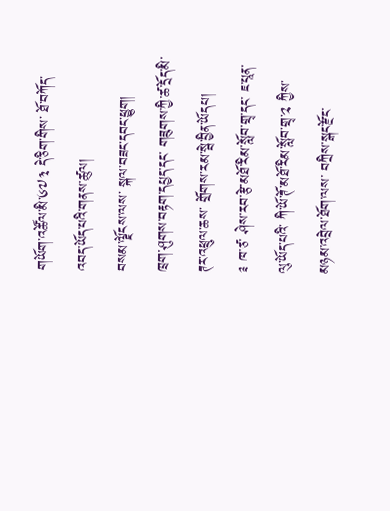གཡོག་འཚོལ་མི་༦༧༣ དེ་ཅིག་གིས་ ཐོ་བཀོད་འབད་ཡོད་པའི་གནས་ཚུལ།
བསམ་ལྗོངས་ལས་ སྐལ་བཟང་དབང་ཕྱུག།
ཁྲག་ཤུགས་བརྟག་དཔྱད་དང་ གཟུགས་ཀྱི་ཚ་དྲོད་མི་ཊར་འཕྲུལ་ཆས་ གྲོགས་རམ་སྦེ་བྱིན་ཡོདཔ།
༉ ཁ་ཙ་ ཤེས་རབ་རྩེ་མཐོ་རིམ་སློབ་གྲྭ་དང་ ཇ་པཱན་ལུ་ཡོད་པའི་ ཀི་ཡོ་ཊོ་མཐོ་རིམ་སློབ་གྲྭ་༢ ཀྱིས་ མཉམ་འབྲེལ་ཐོག་ལས་ བཀྲིས་སྒང་རྫོང་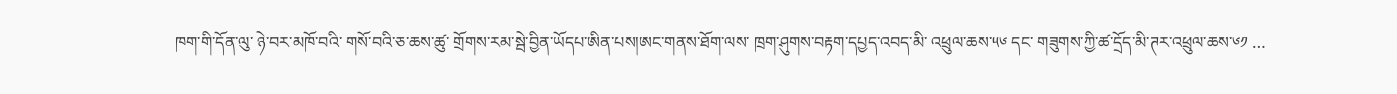ཁག་གི་དོན་ལུ་ ཉེ་བར་མཁོ་བའི་ གསོ་བའི་ཅ་ཆས་ཚུ་ གྲོགས་རམ་སྦེ་བྱིན་ཡོདཔ་ཨིན་པས།ཨང་གནས་ཐོག་ལས་ ཁྲག་ཤུགས་བརྟག་དཔྱད་འབད་མི་ འཕྲུལ་ཆས་༥༦ དང་ གཟུགས་ཀྱི་ཚ་དྲོད་མི་ཊར་འཕྲུལ་ཆས་༦༡ …